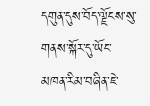དགུན་དུས་བོད་ལྗོངས་སུ་གནས་སྐོར་དུ་ཡོང་མཁན་རིམ་བཞིན་ཇེ་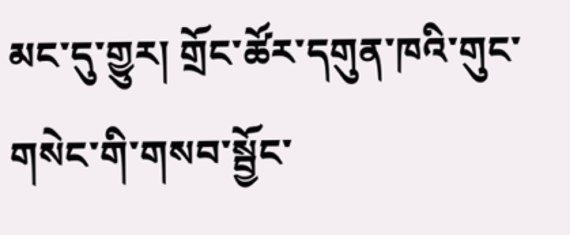མང་དུ་གྱུར། གྲོང་ཚོར་དགུན་ཁའི་གུང་གསེང་གི་གསབ་སྦྱོང་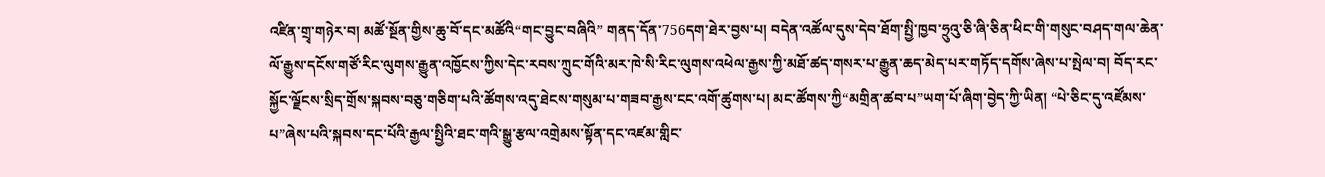འཛིན་གྲྭ་གཉེར་བ། མཚོ་སྔོན་གྱིས་ཆུ་བོ་དང་མཚོའི“གང་བྱུང་བཞིའི” གནད་དོན་756དག་ཐེར་བྱས་པ། བདེན་འཚོལ་དུས་དེབ་ཐོག་སྤྱི་ཁྱབ་ཧྲུའུ་ཅི་ཞི་ཅིན་ཕིང་གི་གསུང་བཤད་གལ་ཆེན་ལོ་རྒྱུས་དངོས་གཙོ་རིང་ལུགས་རྒྱུན་འཁྱོངས་ཀྱིས་དེང་རབས་ཀྲུང་གོའི་མར་ཁེ་སི་རིང་ལུགས་འཕེལ་རྒྱས་ཀྱི་མཐོ་ཚད་གསར་པ་རྒྱུན་ཆད་མེད་པར་གཏོད་དགོས་ཞེས་པ་སྤེལ་བ། བོད་རང་སྐྱོང་ལྗོངས་སྲིད་གྲོས་སྐབས་བཅུ་གཅིག་པའི་ཚོགས་འདུ་ཐེངས་གསུམ་པ་གཟབ་རྒྱས་ངང་འགོ་ཚུགས་པ། མང་ཚོགས་ཀྱི“མགྲིན་ཚབ་པ”ཡག་པོ་ཞིག་བྱེད་ཀྱི་ཡིན། “པེ་ཅིང་དུ་འཛོམས་པ”ཞེས་པའི་སྐབས་དང་པོའི་རྒྱལ་སྤྱིའི་ཐང་གའི་སྒྱུ་རྩལ་འགྲེམས་སྟོན་དང་འཛམ་གླིང་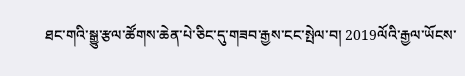ཐང་གའི་སྒྱུ་རྩལ་ཚོགས་ཆེན་པེ་ཅིང་དུ་གཟབ་རྒྱས་ངང་སྤེལ་བ། 2019ལོའི་རྒྱལ་ཡོངས་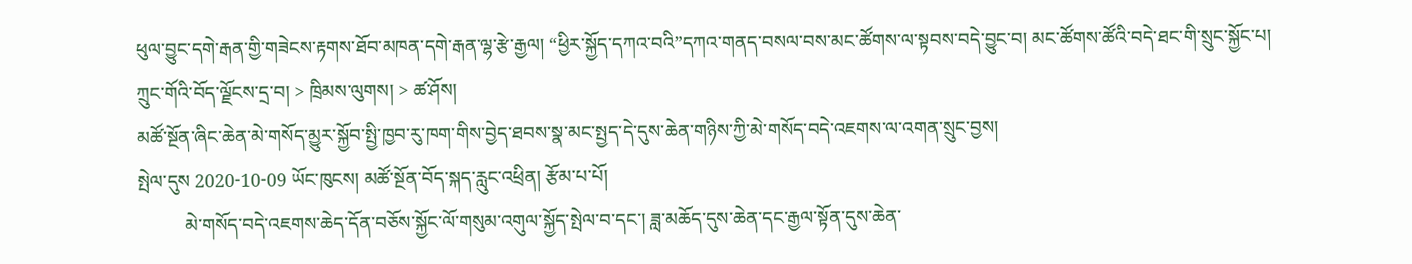ཕུལ་བྱུང་དགེ་རྒན་གྱི་གཟེངས་རྟགས་ཐོབ་མཁན་དགེ་རྒན་ལྷ་རྩེ་རྒྱལ། “ཕྱིར་སྐྱོད་དཀའ་བའི”དཀའ་གནད་བསལ་བས་མང་ཚོགས་ལ་སྟབས་བདེ་བྱུང་བ། མང་ཚོགས་ཚོའི་བདེ་ཐང་གི་སྲུང་སྐྱོང་པ།
ཀྲུང་གོའི་བོད་ལྗོངས་དྲ་བ། > ཁྲིམས་ལུགས། > ཚ་ཤོས།
མཚོ་སྔོན་ཞིང་ཆེན་མེ་གསོད་མྱུར་སྐྱོབ་སྤྱི་ཁྱབ་རུ་ཁག་གིས་བྱེད་ཐབས་སྣ་མང་སྤྱད་དེ་དུས་ཆེན་གཉིས་ཀྱི་མེ་གསོད་བདེ་འཇགས་ལ་འགན་སྲུང་བྱས།
སྤེལ་དུས 2020-10-09 ཡོང་ཁུངས། མཚོ་སྔོན་བོད་སྐད་རླུང་འཕྲིན། རྩོམ་པ་པོ།
          མེ་གསོད་བདེ་འཇགས་ཆེད་དོན་བཅོས་སྐྱོང་ལོ་གསུམ་འགུལ་སྐྱོད་སྤེལ་བ་དང་། ཟླ་མཆོད་དུས་ཆེན་དང་རྒྱལ་སྟོན་དུས་ཆེན་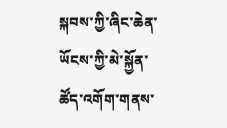སྐབས་ཀྱི་ཞིང་ཆེན་ཡོངས་ཀྱི་མེ་སྐྱོན་ཚོད་འགོག་གནས་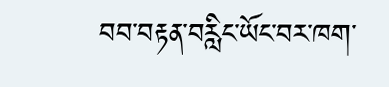བབ་བརྟན་བརླིང་ཡོང་བར་ཁག་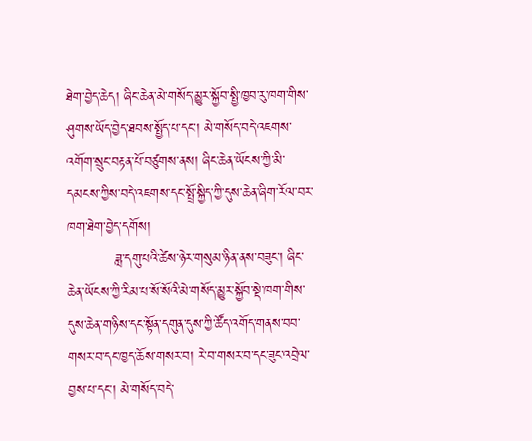ཐེག་བྱེད་ཆེད། ཞིང་ཆེན་མེ་གསོད་མྱུར་སྐྱོབ་སྤྱི་ཁྱབ་རུ་ཁག་གིས་ཤུགས་ཡོད་བྱེད་ཐབས་སྤྱོད་པ་དང་། མེ་གསོད་བདེ་འཇགས་འགོག་སྲུང་བརྟན་པོ་བཙུགས་ནས། ཞིང་ཆེན་ཡོངས་ཀྱི་མི་དམངས་ཀྱིས་བདེ་འཇགས་དང་སྤྲོ་སྐྱིད་ཀྱི་དུས་ཆེན་ཞིག་རོལ་བར་ཁག་ཐེག་བྱེད་དགོས།
          ཟླ་དགུ་པའི་ཚེས་ཉེར་གསུམ་ཉིན་ནས་བཟུང་། ཞིང་ཆེན་ཡོངས་ཀྱི་རིམ་པ་སོ་སོའི་མེ་གསོད་མྱུར་སྐྱོབ་སྡེ་ཁག་གིས་དུས་ཆེན་གཉིས་དང་སྟོན་དགུན་དུས་ཀྱི་ཚོད་འགོད་གནས་བབ་གསར་བ་དང་ཁྱད་ཆོས་གསར་བ། རེ་བ་གསར་བ་དང་ཟུང་འབྲེལ་བྱས་པ་དང་། མེ་གསོད་བདེ་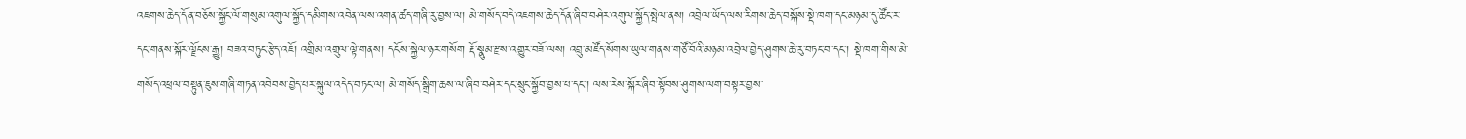འཇགས་ཆེད་དོན་བཅོས་སྐྱོང་ལོ་གསུམ་འགུལ་སྐྱོད་དམིགས་འབེན་ལས་འགན་ཚད་གཞི་རུ་བྱས་ལ། མེ་གསོད་བདེ་འཇགས་ཆེད་དོན་ཞིབ་བཤེར་འགུལ་སྐྱོད་སྤེལ་ནས། འབྲེལ་ཡོད་ལས་རིགས་ཆེད་བསྐོས་སྡེ་ཁག་དང་མཉམ་དུ་ཚོང་ར་དང་གནས་སྐོར་ལྗོངས་རྒྱུ། བཟའ་བཏུང་རྩེད་འཇོ། འགྲིམ་འགྲུལ་ལྟེ་གནས། དངོས་སྐྱེལ་ཉར་གསོག རྡོ་སྣུམ་རྫས་འགྱུར་བཟོ་ལས། འབྲུ་མཛོད་སོགས་ཡུལ་གནས་གཙོ་བོའི་མཉམ་འབྲེལ་བྱེད་ཤུགས་ཆེ་རུ་བཏང་བ་དང་། སྡེ་ཁག་གིས་མེ་གསོད་འཕྲལ་བསྟུན་ཇུས་གཞི་གཏན་འབེབས་བྱེད་པར་སྐུལ་འདེད་བཏང་ལ། མེ་གསོད་སྒྲིག་ཆས་ལ་ཞིབ་བཤེར་དང་སྲུང་སྐྱོབ་བྱས་པ་དང་། ལས་རེས་སྐོར་ཞིབ་སྟོབས་ཤུགས་ལག་བསྟར་བྱས་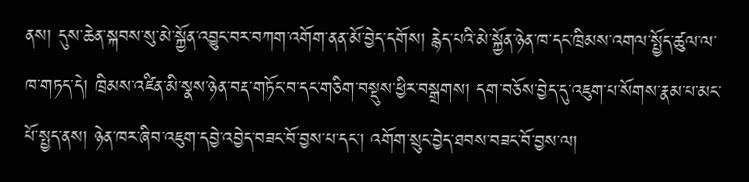ནས། དུས་ཆེན་སྐབས་སུ་མེ་སྐྱོན་འབྱུང་བར་བཀག་འགོག་ནན་མོ་བྱེད་དགོས། རྙེད་པའི་མེ་སྐྱོན་ཉེན་ཁ་དང་ཁྲིམས་འགལ་སྤྱོད་ཚུལ་ལ་ཁ་གཏད་དེ། ཁྲིམས་འཛིན་མི་སྣས་ཉེན་བརྡ་གཏོང་བ་དང་གཅིག་བསྡུས་ཕྱིར་བསྒྲགས། དག་བཅོས་བྱེད་དུ་འཇུག་པ་སོགས་རྣམ་པ་མང་པོ་སྤྱད་ནས། ཉེན་ཁར་ཞིབ་འཇུག་དབྱེ་འབྱེད་བཟང་བོ་བྱས་པ་དང་། འགོག་སྲུང་བྱེད་ཐབས་བཟང་བོ་བྱས་ལ།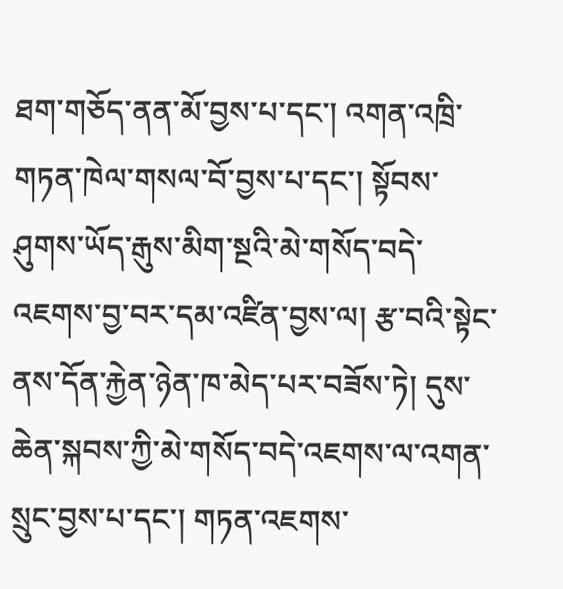ཐག་གཅོད་ནན་མོ་བྱས་པ་དང་། འགན་འཁྲི་གཏན་ཁེལ་གསལ་བོ་བྱས་པ་དང་། སྟོབས་ཤུགས་ཡོད་རྒུས་མིག་སྔའི་མེ་གསོད་བདེ་འཇགས་བྱ་བར་དམ་འཛིན་བྱས་ལ། རྩ་བའི་སྟེང་ནས་དོན་རྐྱེན་ཉེན་ཁ་མེད་པར་བཟོས་ཏེ། དུས་ཆེན་སྐབས་ཀྱི་མེ་གསོད་བདེ་འཇགས་ལ་འགན་སྲུང་བྱས་པ་དང་། གཏན་འཇགས་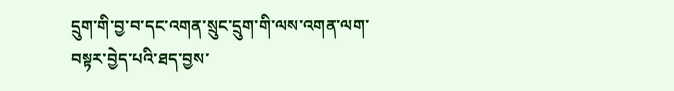དྲུག་གི་བྱ་བ་དང་འགན་སྲུང་དྲུག་གི་ལས་འགན་ལག་བསྟར་བྱེད་པའི་ཐད་བྱས་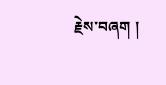རྗེས་བཞག །